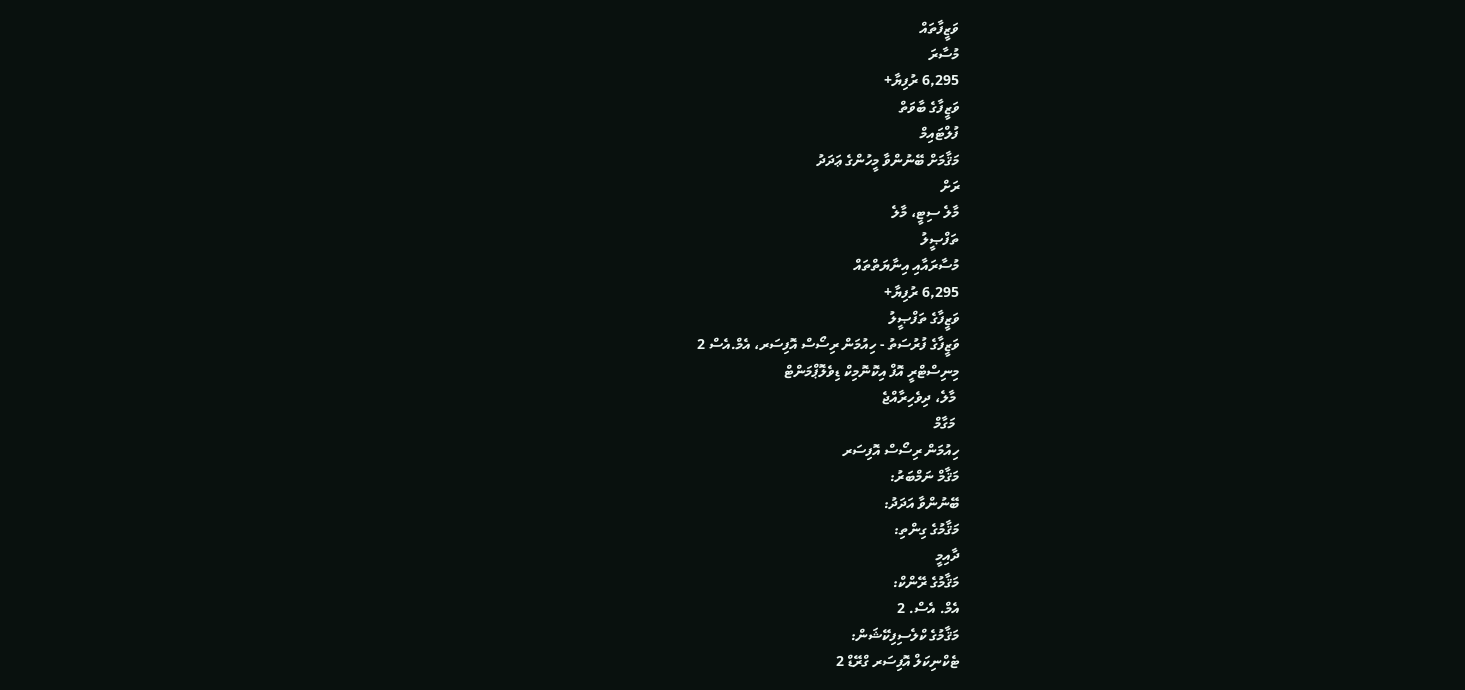ވަޒީފާތައް
މުސާރަ
6,295 ރުފިޔާ+
ވަޒީފާގެ ބާވަތް
ފުލްޓައިމް
މަޤާމަށް ބޭނުންވާ މީހުންގެ ޢަދަދު
ރަށް
މާލެ ސިޓީ، މާލެ
ތަފްޞީލު
މުސާރައާއި އިނާޔަތްތައް
6,295 ރުފިޔާ+
ވަޒީފާގެ ތަފްޞީލު
ވަޒީފާގެ ފުރުސަތު - ހިއުމަން ރިސޯސް އޮފިސަރ، އެމް.އެސް 2
މިނިސްޓްރީ އޮފް އިކޮނޮމިކް ޑިވެލޮޕްމަންޓް
 މާލެ، ދިވެހިރާއްޖެ
 މަގާމް
ހިއުމަން ރިސޯސް އޮފިސަރ
މަޤާމް ނަމްބަރު:
ބޭނުންވާ އަދަދު:
މަޤާމުގެ ގިންތި:
ދާއިމީ
މަޤާމުގެ ރޭންކް:
އެމް. އެސް. 2
މަޤާމުގެ ކްލެސިފިކޭޝަން:
ޓެކްނިކަލް އޮފިސަރ ގްރޭޑް 2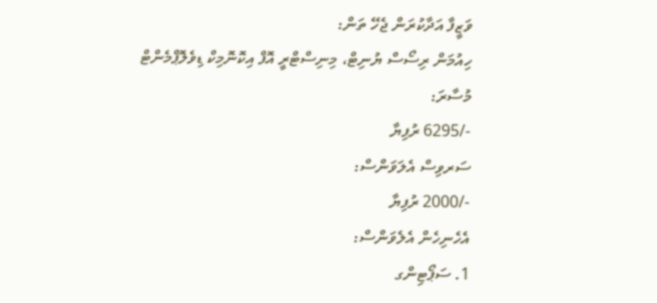ވަޒީފާ އަދާކުރަން ޖެހޭ ތަން:
ހިއުމަން ރިސޯސް ޔުނިޓް، މިނިސްޓްރީ އޮފް އިކޮނޮމިކް ޑިވެލޮޕްމެންޓް
މުސާރަ:
-/6295 ރުފިޔާ
ސަރވިސް އެލަވަންސް:
-/2000 ރުފިޔާ
އެހެނިހެން އެލެވަންސް:
1. ސަޕޯޓިންގ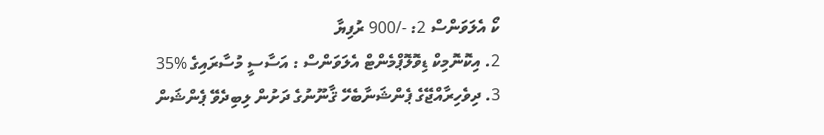ކޯ އެލަވަންސް 2: -/900 ރުފިޔާ
2. އިކޮނޮމިކް ޑިވޮލޮޕްމެންޓް އެލަވަންސް : އަސާސީ މުސާރައިގެ %35
3. ދިވެހިރާއްޖޭގެ ޕެންޝަނާބެހޭ ޤާނޫނުގެ ދަށުން ލިބިދެވޭ ޕެންޝަން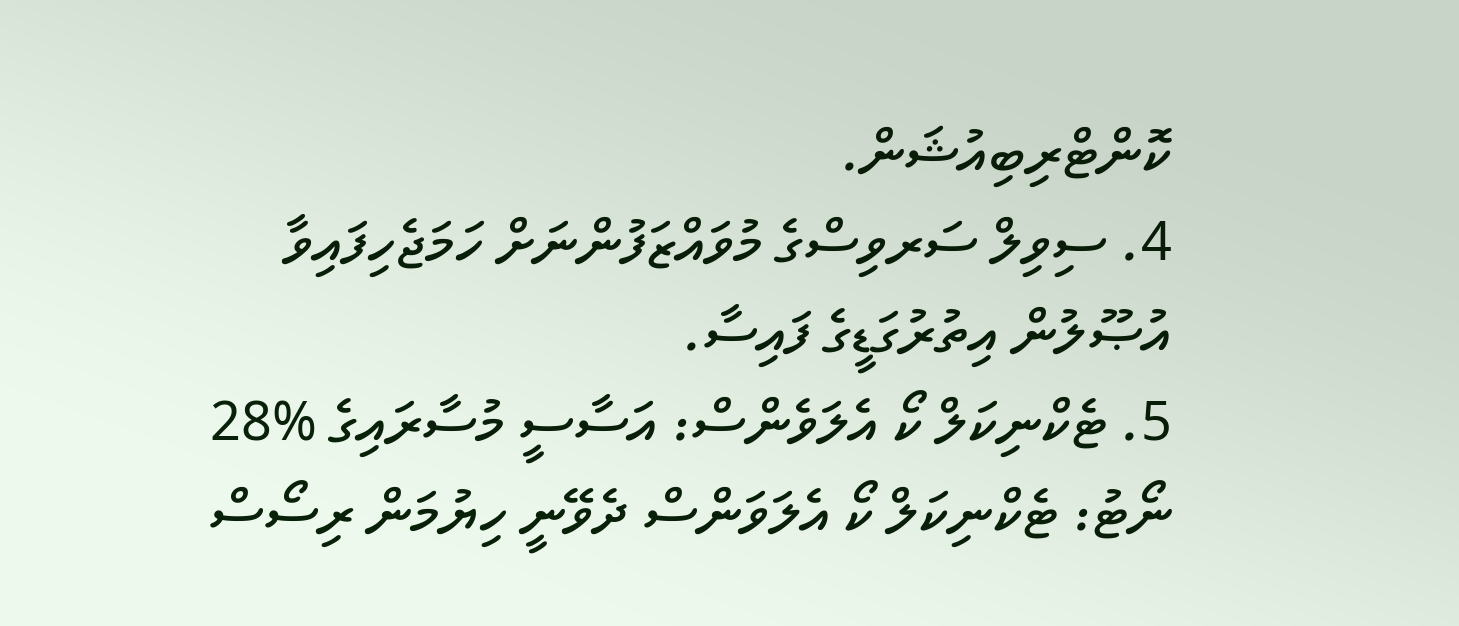ކޮންޓްރިބިއުޝަން.
4. ސިވިލް ސަރވިސްގެ މުވައްޒަފުންނަށް ހަމަޖެހިފައިވާ އުޞޫލުން އިތުރުގަޑީގެ ފައިސާ.
5. ޓެކްނިކަލް ކޯ އެލަވެންސް: އަސާސީ މުސާރައިގެ %28
ނޯޓު: ޓެކްނިކަލް ކޯ އެލަވަންސް ދެވޭނީ ހިޔުމަން ރިސޯސް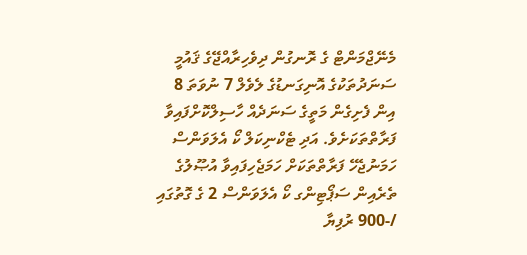މެނޭޖްމަންޓް ގެ ރޮނގުން ދިވެހިރާއްޖޭގެ ޤައުމީ ސަނަދުތަކުގެ އޮނިގަނޑުގެ ލެވެލް 7 ނުވަތަ 8  އިން ފެށިގެން މަތީގެ ސަނަދެއް ހާސިލްކޮށްފައިވާ ފަރާތްތަކަށެވެ. އަދި ޓެކްނިކަލް ކޯ އެލަވަންސް ހަމަނުޖެހޭ ފަރާތްތަކަށް ހަމަޖެހިފައިވާ އުޞޫލުގެ ތެރެއިން ސަޕޯޓިންގ ކޯ އެލަވަންސް 2 ގެ ގޮތުގައި /-900 ރުފިޔާ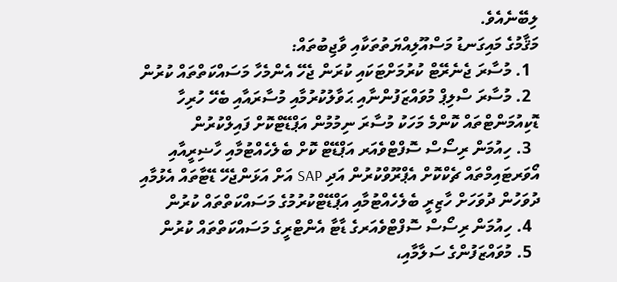ލިބޭނެއެވެ.
މަޤާމުގެ މައިގަނޑު މަސްއޫލިއްޔަތުތަކާއި ވާޖިބުތައް:
  1. މުސާރަ ޖެނެރޭޓް ކުރުމަށްޓަކައި ކުރަން ޖެހޭ އެންމެހާ މަސައްކަތްތައް ކުރުން
  2. މުސާރަ ސްލިޕް މުވައްޒަފުންނާއި ޙަވާލުކުރުމާއި މުސާރައާއި ބެހޭ ހުރިހާ ޑޮކިއުމަންޓްތައް ކޮންމެ މަހަކު މުސާރަ ނިމުމުން އަޕްޑޭޓްކޮށް ފައިލްކުރުން
  3. ހިއުމަން ރިސޯސް ސޮފްޓްވެއަރ އަޕްޑޭޓް ކޮށް ބެލެހެއްޓުމާއި ހާޟިރީއާއި އޯވަރޓައިމްތައް ޗެކްކޮށް އެޕްރޫވްކުރުން އަދި SAP އަށް އަޅަންޖެހޭ ޑޭޓާތައް އެޅުމާއި ދުވަހުން ދުވަހަށް ހާޒިރީ ބެލެހެއްޓުމާއި އަޕްޑޭޓްކުރުމުގެ މަސައްކަތްތައް ކުރުން
  4. ހިއުމަން ރިސޯސް ސޮފްޓްވެއަރގެ ޑާޓާ އެންޓްރީގެ މަސައްކަތްތައް ކުރުން
  5. މުވައްޒަފުންގެ ސަލާމާއި،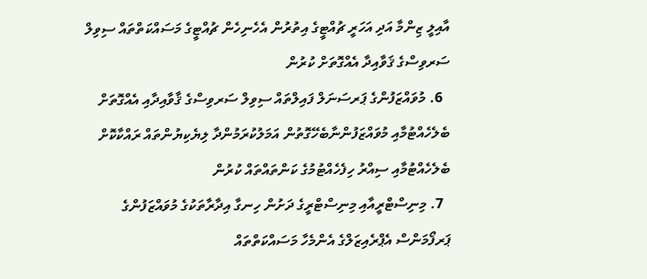އާއިލީ ޒިންމާ އަދި އަހަރީ ޗުއްޓީގެ އިތުރުން އެހެނިހެން ޗުއްޓީގެ މަސައްކަތްތައް ސިވިލް ސަރވިސްގެ ޤަވާއިދާ އެއްގޮތަށް ކުރުން
  6. މުވައްޒަފުންގެ ޕަރސަނަލް ފައިލްތައް ސިވިލް ސަރވިސްގެ ޤާވާއިދާއި އެއްގޮތަށް ބެލެހެއްޓުމާއި މުވައްޒަފުންނާބެހޭގޮތުން އަމަލުކުރަމުންދާ ލިޔެކިޔުންތައް ރައްކާކޮށް ބެލެހެއްޓުމާއި ސިއްރު ހިފެހެއްޓުމުގެ ކަންތައްތައް ކުރުން
  7. މިނިސްޓްރީއާއި މިނިސްޓްރީގެ ދަށުން ހިނގާ އިދާރާތަކުގެ މުވައްޒަފުންގެ ޕަރފޯމަންސް އެޕްރެއިޒަލްގެ އެންމެހާ މަސައްކަތްތައް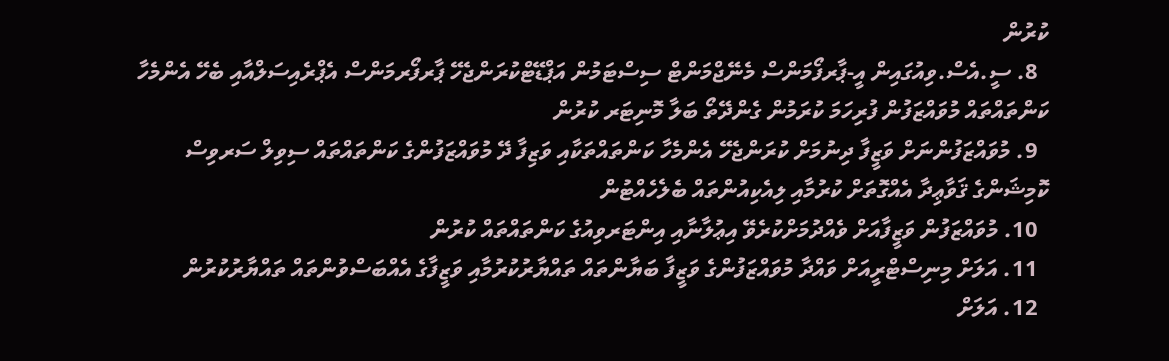ކުރުން
  8. ސީ.އެސް.ވިއުގައިން އީ-ޕާރފޯމަންސް މެނޭޖްމަންޓް ސިސްޓަމުން އަޕްޑޭޓްކުރަންޖެހޭ ޕާރފޯރމަންސް އެޕްރެއިސަލްއާއި ބެހޭ އެންމެހާ ކަންތައްތައް މުވައްޒަފުން ފުރިހަމަ ކުރަމުން ގެންދޭތޯ ބަލާ މޮނިޓަރ ކުރުން
  9. މުވައްޒަފުންނަށް ވަޒީފާ ދިނުމަށް ކުރަންޖެހޭ އެންމެހާ ކަންތައްތަކާއި ވަޒިފާ ދޭ މުވައްޒަފުންގެ ކަންތައްތައް ސިވިލް ސަރވިސް ކޮމިޝަންގެ ޤަވާޢިދާ އެއްގޮތަށް ކުރުމާއި ލިއެކިއުންތައް ބެލެހެއްޓުން
  10. މުވައްޒަފުން ވަޒީފާއަށް ވެއްދުމަށްކުރެވޭ އިޢުލާނާއި އިންޓަރވިއުގެ ކަންތައްތައް ކުރުން
  11. އަލަށް މިނިސްޓްރީއަށް ވައްދާ މުވައްޒަފުންގެ ވަޒީފާ ބަޔާންތައް ތައްޔާރުކުރުމާއި ވަޒީފާގެ އެއްބަސްވުންތައް ތައްޔާރުކުރުން
  12. އަލަށް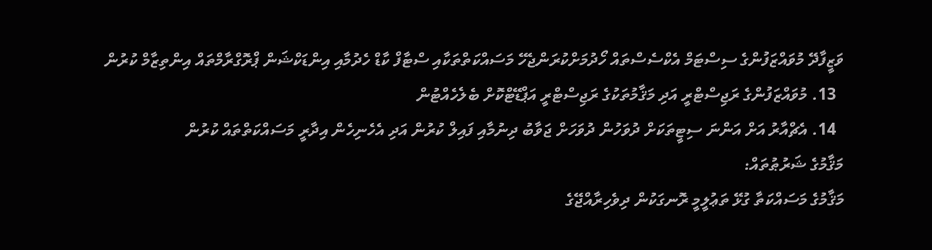ވަޒީފާދޭ މުވައްޒަފުންގެ ސިސްޓަމް އެކްސެސްތައް ހޯދުމަށްކުރަންޖެހޭ މަސައްކަތްތަކާއި ސްޓާފް ކާޑް ހެދުމާއި އިންޑަކްޝަން ޕްރޮގްރާމްތައް އިންތިޒާމް ކުރުން
  13. މުވައްޒަފުންގެ ރަޖިސްޓްރީ އަދި މަޤާމުތަކުގެ ރަޖިސްޓްރީ އަޕްޑޭޓްކޮށް ބެލެހެއްޓުން
  14. އެޗްއާރު އަށް އަންނަ ސިޓީތަކަށް ދުވަހުން ދުވަހަށް ޖަވާބު ދިނުމާއި ފައިލް ކުރުން އަދި އެހެނިހެން އިދާރީ މަސައްކަތްތައް ކުރުން
މަޤާމުގެ ޝަރުޠުތައް:
މަޤާމުގެ މަސައްކަތާ ގުޅޭ ތަޢުލީމީ ރޮނގަކުން ދިވެހިރާއްޖޭގެ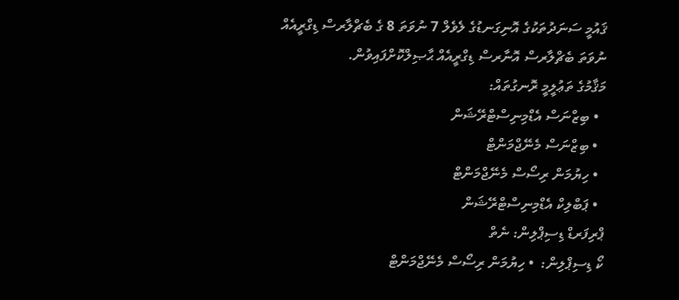ޤައުމީ ސަނަދުތަކުގެ އޮނިގަނޑުގެ ލެވެލް 7 ނުވަތަ 8 ގެ ބެޗްލާރސް ޑިގްރީއެއް ނުވަތަ ބެޗްލާރސް އޮނާރސް ޑިގްރީއެއް ޙާޞިލްކޮށްފައިވުން.
މަޤާމުގެ ތަޢުލީމީ ރޮނގުތައް:
  • ބިޒްނަސް އެޑްމިނިސްޓްރޭޝަން
  • ބިޒްނަސް މެނޭޖްމަންޓް
  • ހިޔުމަން ރިސޯސް މެނޭޖްމަންޓް
  • ޕަބްލިކް އެޑްމިނިސްޓްރޭޝަން
ޕްރިފަރޑް ޑިސިޕްލިން: ނެތް
ކޯ ޑިސިޕްލިން:  • ހިޔުމަން ރިސޯސް މެނޭޖްމަންޓް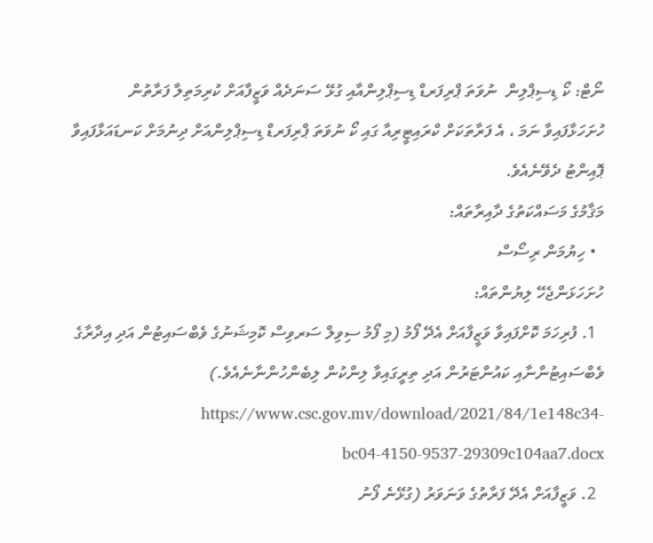ނޯޓް: ކޯ ޑިސިޕްލިން  ނުވަތަ ޕްރިފަރޑް ޑިސިޕްލިންއާއި ގުޅޭ ސަނަދެއް ވަޒީފާއަށް ކުރިމަތިލާ ފަރާތުން ހުށަހަޅާފައިވާ ނަމަ ، އެ ފަރާތަކަށް ކްރައިޓީރިއާ ގައި ކޯ ނުވަތަ ޕްރިފަރޑް ޑިސިޕްލިންއަށް ދިނުމަށް ކަނޑައަޅާފައިވާ ޕޮއިންޓު ދެވޭނެއެވެ.
މަޤާމުގެ މަސައްކަތުގެ ދާއިރާތައް:
  • ހިޔުމަން ރިސޯސް
ހުށަހަޅަންޖެހޭ ލިޔުންތައް:
  1. ފުރިހަމަ ކޮށްފައިވާ ވަޒީފާއަށް އެދޭ ފޯމު (މި ފޯމު ސިވިލް ސަރވިސް ކޮމިޝަނުގެ ވެބްސައިޓުން އަދި އިދާރާގެ ވެބްސައިޓުންނާއި ކައުންޓަރުން އަދި ތިރީގައިވާ ލިންކުން ލިބެންހުންނާނެއެވެ.)  https://www.csc.gov.mv/download/2021/84/1e148c34-bc04-4150-9537-29309c104aa7.docx
  2. ވަޒީފާއަށް އެދޭ ފަރާތުގެ ވަނަވަރު (ގުޅޭނެ ފޯނު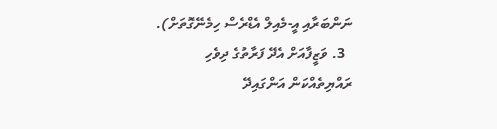ނަންބަރާއި އީ-މެއިލް އެޑްރެސް ހިމެނޭގޮތަށް).
  3. ވަޒީފާއަށް އެދޭ ފަރާތުގެ ދިވެހި ރައްޔިތެއްކަން އަންގައިދޭ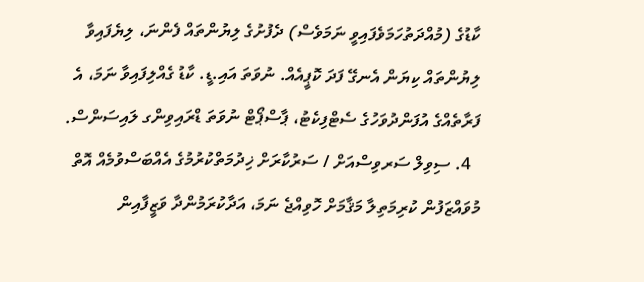ކާޑުގެ (މުއްދަތުހަމަވެފައިވީ ނަމަވެސް) ދެފުށުގެ ލިޔުންތައް ފެންނަ، ލިޔެފައިވާ ލިޔުންތައް ކިޔަން އެނގޭ ފަދަ ކޮޕީއެއް. ނުވަތަ އައި.ޑީ. ކާޑު ގެއްލިފައިވާ ނަމަ، އެ ފަރާތެއްގެ އުފަންދުވަހުގެ ސެޓްފިކެޓު، ޕާސްޕޯޓް ނުވަތަ ޑްރައިވިންގ ލައިސަންސް.
  4. ސިވިލް ސަރވިސްއަށް / ސަރުކާރަށް ޚިދުމަތްކުރުމުގެ އެއްބަސްވުމެއް އޮތް މުވައްޒަފުން ކުރިމަތިލާ މަޤާމަށް ހޮވިއްޖެ ނަމަ، އަދާކުރަމުންދާ ވަޒީފާއިން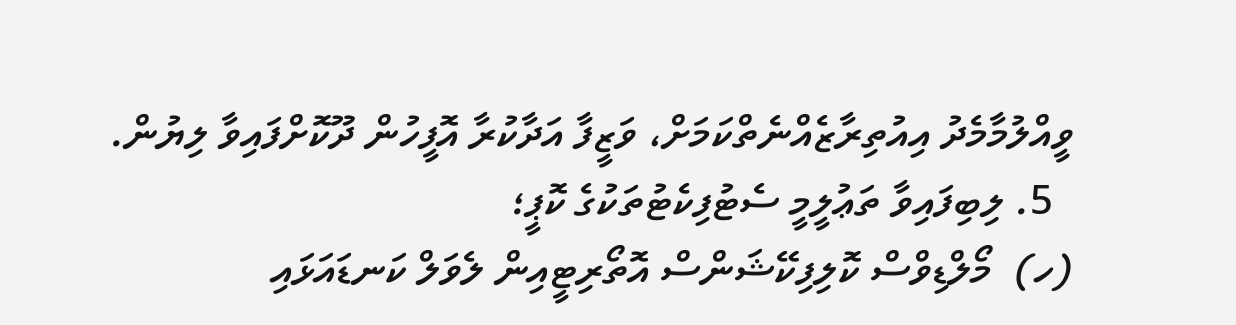ވީއްލުމާމެދު އިއުތިރާޒެއްނެތްކަމަށް، ވަޒީފާ އަދާކުރާ އޮފީހުން ދޫކޮށްފައިވާ ލިޔުން.
  5. ލިބިފައިވާ ތަޢުލީމީ ސެޓުފިކެޓުތަކުގެ ކޮޕީ؛
(ހ)  މޯލްޑިވްސް ކޮލިފިކޭޝަންސް އޮތޯރިޓީއިން ލެވަލް ކަނޑައަޅައި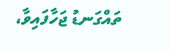ތައްގަނޑު ޖަހާފައިވާ،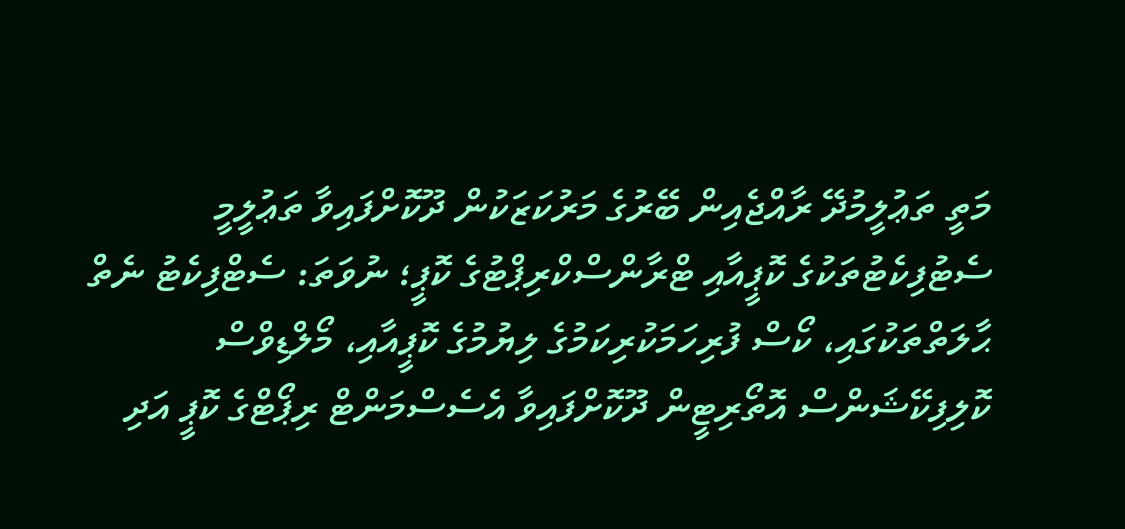މަތީ ތަޢުލީމުދޭ ރާއްޖެއިން ބޭރުގެ މަރުކަޒަކުން ދޫކޮށްފައިވާ ތަޢުލީމީ ސެޓުފިކެޓުތަކުގެ ކޮޕީއާއި ޓްރާންސްކްރިޕްޓުގެ ކޮޕީ؛ ނުވަތަ: ސެޓްފިކެޓު ނެތް ޙާލަތްތަކުގައި، ކޯސް ފުރިހަމަކުރިކަމުގެ ލިޔުމުގެ ކޮޕީއާއި، މޯލްޑިވްސް ކޮލިފިކޭޝަންސް އޮތޯރިޓީން ދޫކޮށްފައިވާ އެސެސްމަންޓް ރިޕޯޓްގެ ކޮޕީ އަދި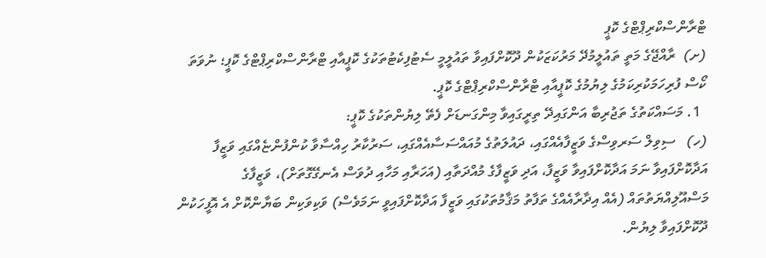ޓްރާންސްކްރިޕްޓްގެ ކޮޕީ
(ށ)  ރާއްޖޭގެ މަތީ ތައުލީމުދޭ މަރުކަޒަކުން ދޫކޮށްފައިވާ ތައުލީމީ ސެޓުފިކެޓުތަކުގެ ކޮޕީއާއި ޓްރާންސްކްރިޕްޓްގެ ކޮޕީ؛ ނުވަތަ ކޯސް ފުރިހަމަކުރިކަމުގެ ލިޔުމުގެ ކޮޕީއާއި ޓްރާންސްކްރިޕްޓްގެ ކޮޕީ.
  1. މަސައްކަތުގެ ތަޖުރިބާ އަންގައިދޭ ތިރީގައިވާ މިންގަނޑަށް ފެތޭ ލިޔުންތަކުގެ ކޮޕީ:
(ހ)   ސިވިލް ސަރވިސްގެ ވަޒީފާއެއްގައި، ދައުލަތުގެ މުއައްސަސާއެއްގައި، ސަރުކާރު ހިއްސާވާ ކުންފުންޏެއްގައި ވަޒީފާ އަދާކޮށްފައިވާ ނަމަ އަދާކޮށްފައިވާ ވަޒީފާ، އަދި ވަޒީފާގެ މުއްދަތާއި (އަހަރާއި މަހާއި ދުވަސް އެނގޭގޮތަށް)، ވަޒީފާގެ މަސްއޫލިއްޔަތުތައް (އެއް އިދާރާއެއްގެ ތަފާތު މަޤާމުތަކުގައި ވަޒީފާ އަދާކޮށްފައިވީ ނަމަވެސް) ވަކިވަކިން ބަޔާންކޮށް އެ އޮފީހަކުން ދޫކޮށްފައިވާ ލިޔުން.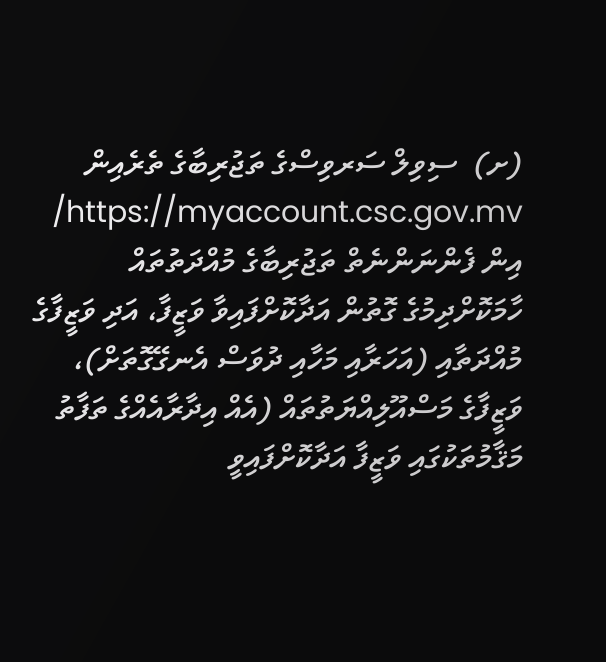(ށ)  ސިވިލް ސަރވިސްގެ ތަޖުރިބާގެ ތެރެއިން https://myaccount.csc.gov.mv/ އިން ފެންނަންނެތް ތަޖުރިބާގެ މުއްދަތުތައް ހާމަކޮށްދިމުގެ ގޮތުން އަދާކޮށްފައިވާ ވަޒީފާ، އަދި ވަޒީފާގެ މުއްދަތާއި (އަހަރާއި މަހާއި ދުވަސް އެނގޭގޮތަށް)، ވަޒީފާގެ މަސްއޫލިއްޔަތުތައް (އެއް އިދާރާއެއްގެ ތަފާތު މަޤާމުތަކުގައި ވަޒީފާ އަދާކޮށްފައިވީ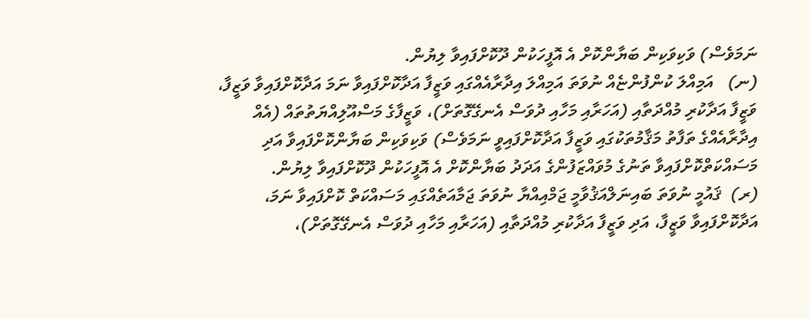ނަމަވެސް) ވަކިވަކިން ބަޔާންކޮށް އެ އޮފީހަކުން ދޫކޮށްފައިވާ ލިޔުން.
(ނ)   އަމިއްލަ ކުންފުންޏެއް ނުވަތަ އަމިއްލަ އިދާރާއެއްގައި ވަޒީފާ އަދާކޮށްފައިވާ ނަމަ އަދާކޮށްފައިވާ ވަޒީފާ، ވަޒީފާ އަދާކުރި މުއްދަތާއި (އަހަރާއި މަހާއި ދުވަސް އެނގޭގޮތަށް)، ވަޒީފާގެ މަސްއޫލިއްޔަތުތައް (އެއް އިދާރާއެއްގެ ތަފާތު މަޤާމުތަކުގައި ވަޒީފާ އަދާކޮށްފައިވީ ނަމަވެސް) ވަކިވަކިން ބަޔާންކޮށްފައިވާ އަދި މަސައްކަތްކޮށްފައިވާ ތަނުގެ މުވައްޒަފުންގެ އަދަދު ބަޔާންކޮށް އެ އޮފީހަކުން ދޫކޮށްފައިވާ ލިޔުން.
(ރ)  ޤައުމީ ނުވަތަ ބައިނަލްއަޤުވާމީ ޖަމްއިއްޔާ ނުވަތަ ޖަމާއަތެއްގައި މަސައްކަތް ކޮށްފައިވާ ނަމަ، އަދާކޮށްފައިވާ ވަޒީފާ، އަދި ވަޒީފާ އަދާކުރި މުއްދަތާއި (އަހަރާއި މަހާއި ދުވަސް އެނގޭގޮތަށް)،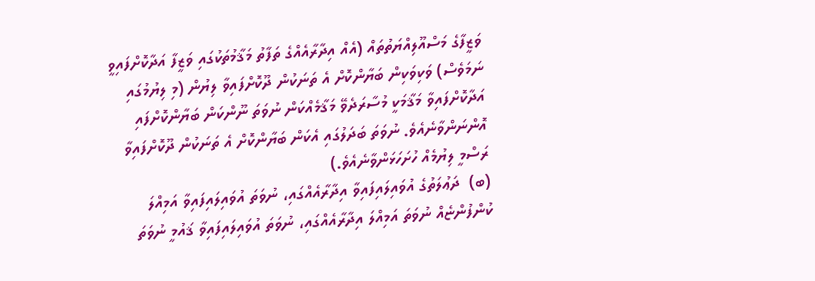ވަޒީފާގެ މަސްއޫލިއްޔަތުތައް (އެއް އިދާރާއެއްގެ ތަފާތު މަޤާމުތަކުގައި ވަޒީފާ އަދާކޮށްފައިވީ ނަމަވެސް) ވަކިވަކިން ބަޔާންކޮށް އެ ތަނަކުން ދޫކޮށްފައިވާ ލިޔުން (މި ލިޔުމުގައި އަދާކޮށްފައިވާ މަޤާމަކީ މުސާރަދެވޭ މަޤާމެއްކަން ނުވަތަ ނޫންކަން ބަޔާންކޮށްފައި އޮންނަންވާނެއެވެ. ނުވަތަ ބަދަލުގައި އެކަން ބަޔާންކޮށް އެ ތަނަކުން ދޫކޮށްފައިވާ ރަސްމީ ލިޔުމެއް ހުށަހަޅަންވާނެއެވެ.)
(ބ)  ދަޢުލަތުގެ އުވައިލައިފައިވާ އިދާރާއެއްގައި، ނުވަތަ އުވައިލައިފައިވާ އަމިއްލަ ކުންފުންޏެއް ނުވަތަ އަމިއްލަ އިދާރާއެއްގައި، ނުވަތަ އުވައިލައިފައިވާ ޤައުމީ ނުވަތަ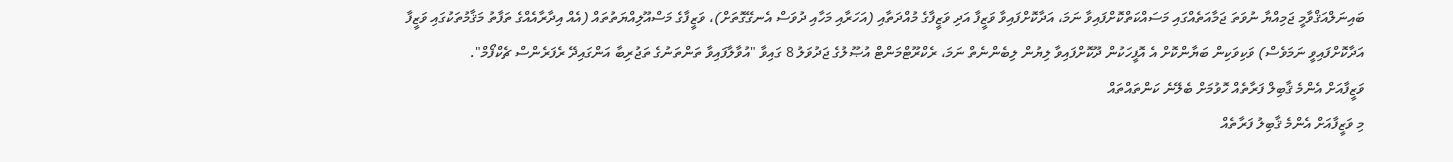ބައިނަލްއަޤްވާމީ ޖަމިއްޔާ ނުވަތަ ޖަމާއަތެއްގައި މަސައްކަތްކޮށްފައިވާ ނަމަ، އަދާކޮށްފައިވާ ވަޒީފާ އަދި ވަޒީފާގެ މުއްދަތާއި (އަހަރާއި މަހާއި ދުވަސް އެނގޭގޮތަށް)، ވަޒީފާގެ މަސްއޫލިއްޔަތުތައް (އެއް އިދާރާއެއްގެ ތަފާތު މަޤާމުތަކުގައި ވަޒީފާ އަދާކޮށްފައިވީ ނަމަވެސް) ވަކިވަކިން ބަޔާންކޮށް އެ އޮފީހަކުން ދޫކޮށްފައިވާ ލިޔުން ލިބެންނެތް ނަމަ، ރެކްރޫޓްމަންޓް އުޞޫލުގެ ޖަދުވަލު 8 ގައިވާ "އުވާލާފައިވާ ތަންތަނުގެ ތަޖުރިބާ އަންގައިދޭ ރެފަރެންސް ޗެކްފޯމް".
ވަޒީފާއަށް އެންމެ ޤާބިލް ފަރާތެއް ހޮވުމަށް ބެލޭނެ ކަންތައްތައް
މި ވަޒީފާއަށް އެންމެ ޤާބިލު ފަރާތެއް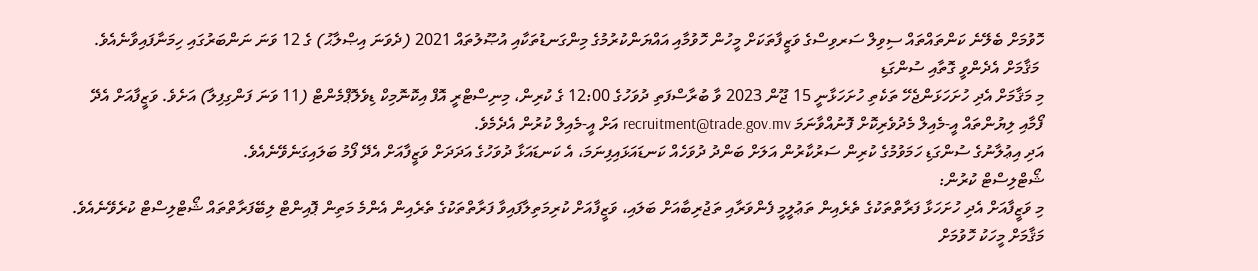ހޮވުމަށް ބެލޭނެ ކަންތައްތައް ސިވިލް ސަރވިސްގެ ވަޒީފާތަކަށް މީހުން ހޮވުމާއި އައްޔަންކުރުމުގެ މިންގަނޑުތަކާއި އުޞޫލުތައް 2021 (ދެވަނަ އިޞްލާޙު) ގެ 12 ވަނަ ނަންބަރުގައި ހިމަނާފައިވާނެއެވެ.
 މަޤާމަށް އެދެންވީ ގޮތާއި ސުންގަޑި
މި މަޤާމަށް އެދި ހުށަހަޅަންޖެހޭ ތަކެތި ހުށަހަޅާނީ 15 ޖޫން 2023 ވާ ބުރާސްފަތި ދުވަހުގެ 12:00 ގެ ކުރިން، މިނިސްޓްރީ އޮފް އިކޮނޮމިކް ޑިވެލޮޕްމެންޓް (11 ވަނަ ފަންގިފިލާ) އަށެވެ. ވަޒީފާއަށް އެދޭ ފޯމާއި ލިޔުންތައް އީ-މެއިލް މެދުވެރިކޮށް ފޮނުއްވާނަމަ recruitment@trade.gov.mv އަށް އީ-މެއިލް ކުރުން އެދެމެވެ.
އަދި އިޢުލާނުގެ ސުންގަޑި ހަމަވުމުގެ ކުރިން ސަރުކާރުން އަލަށް ބަންދު ދުވަހެއް ކަނޑައަޅައިފިނަމަ، އެ ކަނޑައަޅާ ދުވަހުގެ އަދަދަށް ވަޒީފާއަށް އެދޭ ފޯމު ބަލައިގަނެވޭނެއެވެ.
ޝޯޓްލިސްޓް ކުރުން:
މި ވަޒީފާއަށް އެދި ހުށަހަޅާ ފަރާތްތަކުގެ ތެރެއިން ތަޢުލީމީ ފެންވަރާއި ތަޖުރިބާއަށް ބަލައި، ވަޒީފާއަށް ކުރިމަތިލާފައިވާ ފަރާތްތަކުގެ ތެރެއިން އެންމެ މަތިން ޕޮއިންޓް ލިބޭފަރާތްތައް ޝޯޓްލިސްޓް ކުރެވޭނެއެވެ.
މަޤާމަށް މީހަކު ހޮވުމަށް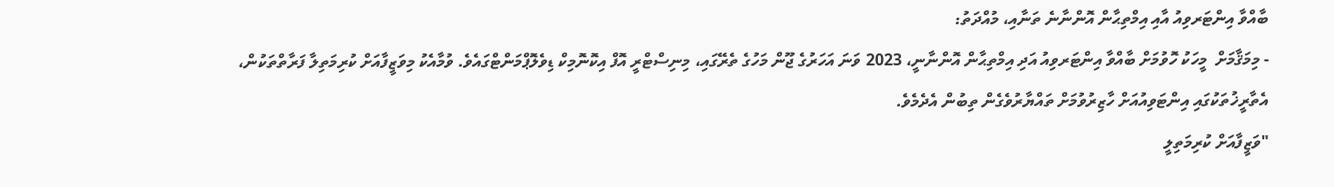ބާއްވާ އިންޓަރވިއު އާއި އިމްތިޙާން އޮންނާނެ ތަނާއި، މުއްދަތު:
- މިމަޤާމަށް  މީހަކު ހޮވުމަށް ބާއްވާ އިންޓަރވިއު އަދި އިމްތިޙާން އޮންނާނީ، 2023 ވަނަ އަހަރުގެ ޖޫން މަހުގެ ތެރޭގައި، މިނިސްޓްރީ އޮފް އިކޮނޮމިކް ޑިވެލޮޕްމަންޓްގައެވެ. ވުމާއެކު މިވަޒީފާއަށް ކުރިމަތިލާ ފަރާތްތަކުން، އެތާރީޚުތަކުގައި އިންޓަވިއުއަށް ހާޒިރުވުމަށް ތައްޔާރުވެގެން ތިބުން އެދެމެވެ.
"ވަޒީފާއަށް ކުރިމަތިލީ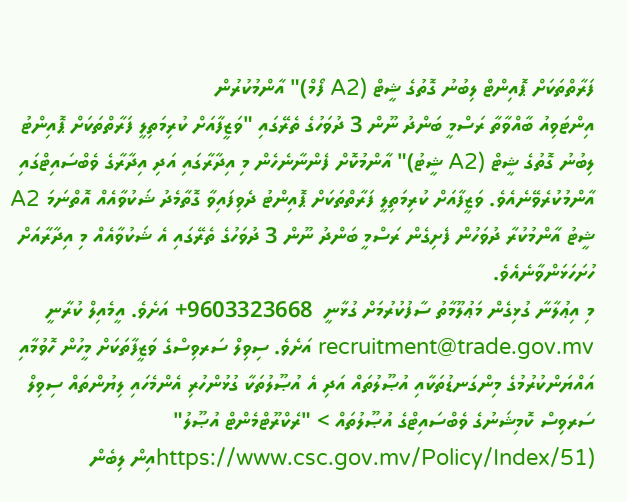ފަރާތްތަކަށް ޕޮއިންޓް ލިބުނު ގޮތުގެ ޝީޓް (A2 ފޯމް)" އާންމުކުރުން
އިންޓަވިއު ބާއްވާތާ ރަސްމީ ބަންދު ނޫން 3 ދުވަހުގެ ތެރޭގައި "ވަޒީފާއަށް ކުރިމަތިލީ ފަރާތްތަކަށް ޕޮއިންޓު ލިބުނު ގޮތުގެ ޝީޓް (A2 ޝީޓު)" އާންމުކޮށް ފެންނާނެހެން މި އިދާރާގައި އަދި އިދާރާގެ ވެބްސައިޓްގައި އާންމުކުރެވޭނެއެވެ. ވަޒީފާއަށް ކުރިމަތިލީ ފަރާތްތަކަށް ޕޮއިންޓު ދެވިފައިވާ ގޮތާމެދު ޝަކުވާއެއް އޮތްނަމަ A2 ޝީޓު އާންމުކުރާ ދުވަހުން ފެށިގެން ރަސްމީ ބަންދު ނޫން 3 ދުވަހުގެ ތެރޭގައި އެ ޝަކުވާއެއް މި އިދާރާއަށް ހުށަހަޅަންވާނެއެވެ.
މި އިޢުލާނާ ގުޅިގެން މަޢުލޫމާތު ސާފުކުރުމަށް ގުޅާނީ  9603323668+ އަށެވެ. އީމެއިލް ކުރާނީ recruitment@trade.gov.mv އަށެވެ. ސިވިލް ސަރވިސްގެ ވަޒީފާތަކަށް މީހުން ހޮވުމާއި އައްޔަންކުރުމުގެ މިންގަނޑުތަކާއި އުޞޫލުތައް އަދި އެ އުޞޫލުތަކާ ގުޅުންހުރި އެންމެހައި ލިޔުންތައް ސިވިލް ސަރވިސް ކޮމިޝަނުގެ ވެބްސައިޓްގެ އުޞޫލުތައް > "ރެކްރޫޓްމެންޓް އުޞޫލު"   (https://www.csc.gov.mv/Policy/Index/51އިން ލިބެން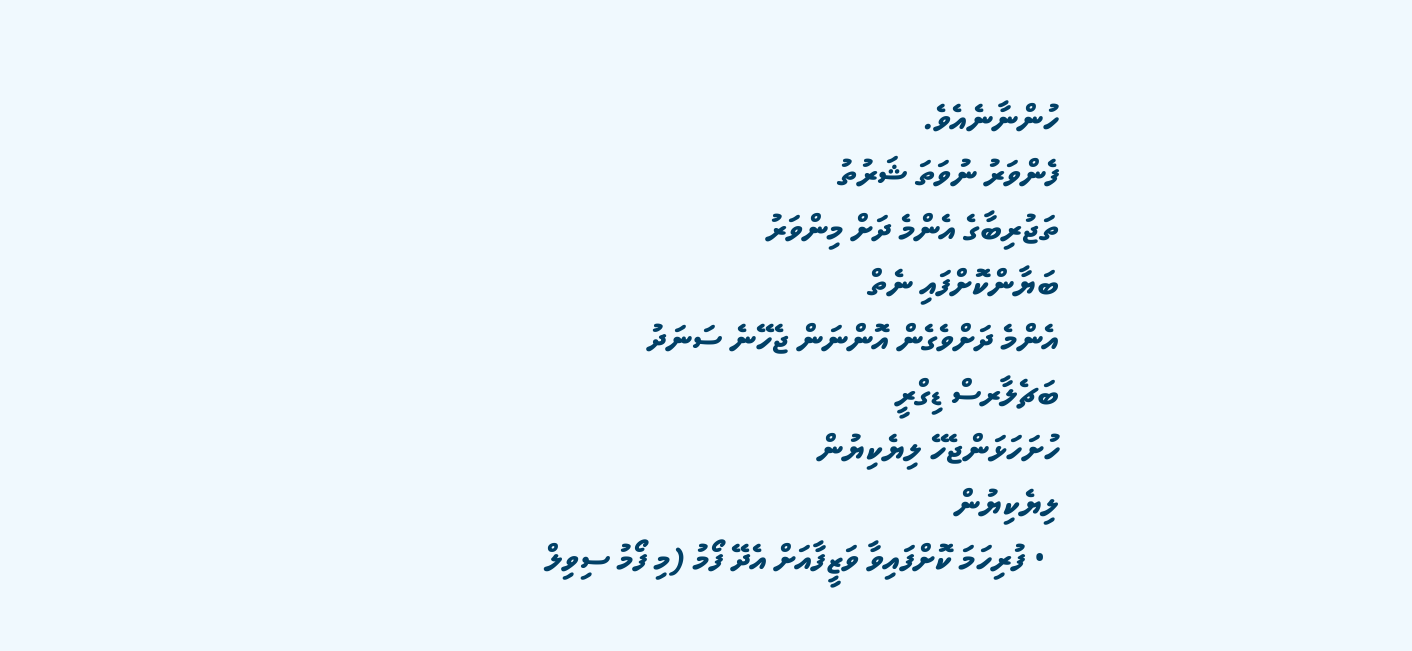ހުންނާނެއެވެ.
ފެންވަރު ނުވަތަ ޝަރުތު
ތަޖުރިބާގެ އެންމެ ދަށް މިންވަރު
ބަޔާންކޮށްފައި ނެތް
އެންމެ ދަށްވެގެން އޮންނަން ޖެހޭނެ ސަނަދު
ބަޗެލާރސް ޑިގްރީ
ހުށަހަޅަންޖެހޭ ލިޔެކިޔުން
ލިޔެކިޔުން
  • ފުރިހަމަ ކޮށްފައިވާ ވަޒީފާއަށް އެދޭ ފޯމު (މި ފޯމު ސިވިލް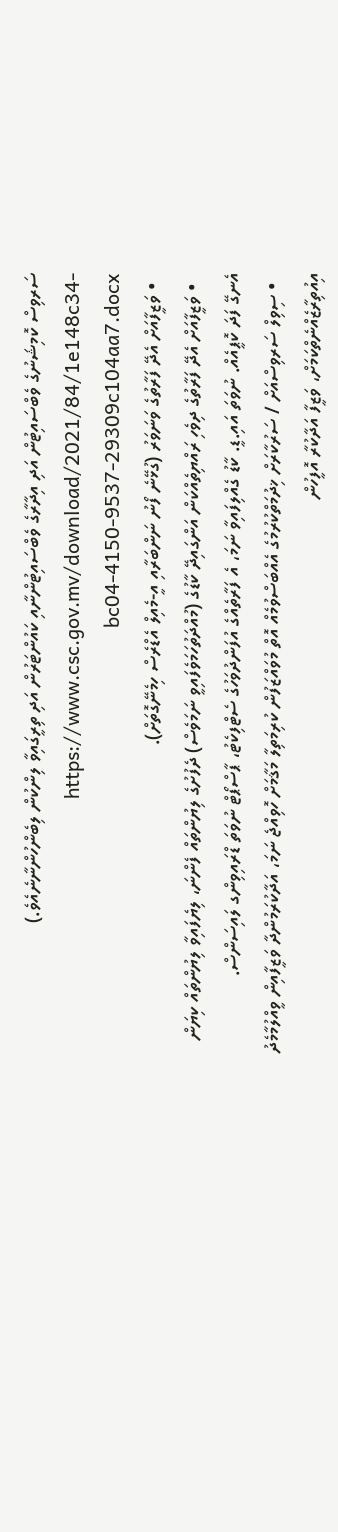ސަރވިސް ކޮމިޝަނުގެ ވެބްސައިޓުން އަދި އިދާރާގެ ވެބްސައިޓުންނާއި ކައުންޓަރުން އަދި ތިރީގައިވާ ލިންކުން ލިބެންހުންނާނެއެވެ.) https://www.csc.gov.mv/download/2021/84/1e148c34-bc04-4150-9537-29309c104aa7.docx
  • ވަޒީފާއަށް އެދޭ ފަރާތުގެ ވަނަވަރު (ގުޅޭނެ ފޯނު ނަންބަރާއި އީ-މެއިލް އެޑްރެސް ހިމެނޭގޮތަށް).
  • ވަޒީފާއަށް އެދޭ ފަރާތުގެ ދިވެހި ރައްޔިތެއްކަން އަންގައިދޭ ކާޑުގެ (މުއްދަތުހަމަވެފައިވީ ނަމަވެސް) ދެފުށުގެ ލިޔުންތައް ފެންނަ، ލިޔެފައިވާ ލިޔުންތައް ކިޔަން އެނގޭ ފަދަ ކޮޕީއެއް. ނުވަތަ އައި.ޑީ. ކާޑު ގެއްލިފައިވާ ނަމަ، އެ ފަރާތެއްގެ އުފަންދުވަހުގެ ސެޓްފިކެޓު، ޕާސްޕޯޓް ނުވަތަ ޑްރައިވިންގ ލައިސަންސް.
  • ސިވިލް ސަރވިސްއަށް / ސަރުކާރަށް ޚިދުމަތްކުރުމުގެ އެއްބަސްވުމެއް އޮތް މުވައްޒަފުން ކުރިމަތިލާ މަޤާމަށް ހޮވިއްޖެ ނަމަ، އަދާކުރަމުންދާ ވަޒީފާއިން ވީއްލުމާމެދު އިއުތިރާޒެއްނެތްކަމަށް، ވަޒީފާ އަދާކުރާ އޮފީހުން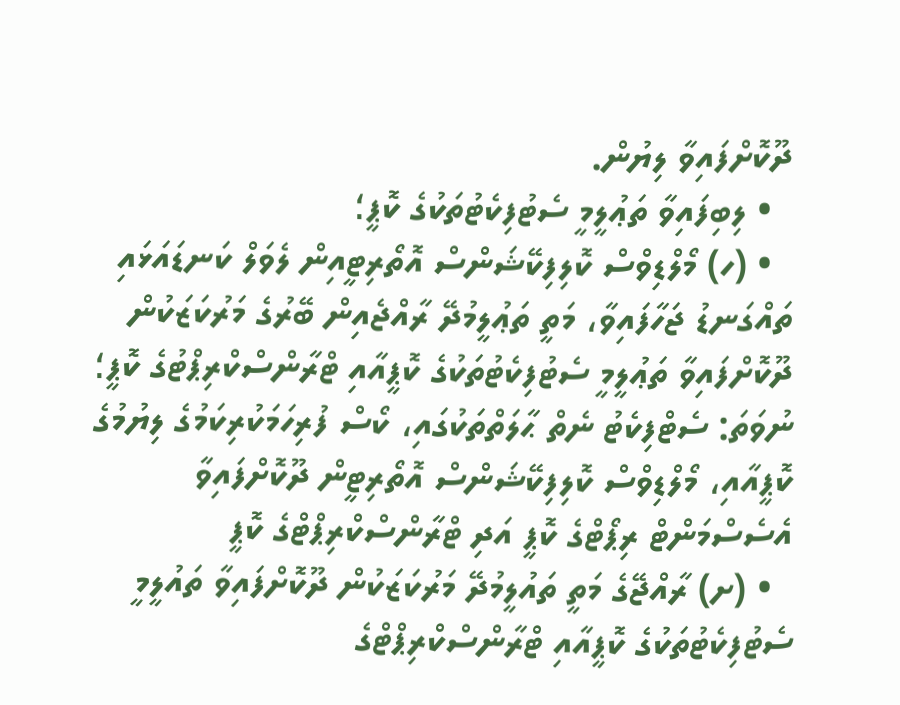ދޫކޮށްފައިވާ ލިޔުން.
  • ލިބިފައިވާ ތަޢުލީމީ ސެޓުފިކެޓުތަކުގެ ކޮޕީ؛
  • (ހ) މޯލްޑިވްސް ކޮލިފިކޭޝަންސް އޮތޯރިޓީއިން ލެވަލް ކަނޑައަޅައި ތައްގަނޑު ޖަހާފައިވާ، މަތީ ތަޢުލީމުދޭ ރާއްޖެއިން ބޭރުގެ މަރުކަޒަކުން ދޫކޮށްފައިވާ ތަޢުލީމީ ސެޓުފިކެޓުތަކުގެ ކޮޕީއާއި ޓްރާންސްކްރިޕްޓުގެ ކޮޕީ؛ ނުވަތަ: ސެޓްފިކެޓު ނެތް ޙާލަތްތަކުގައި، ކޯސް ފުރިހަމަކުރިކަމުގެ ލިޔުމުގެ ކޮޕީއާއި، މޯލްޑިވްސް ކޮލިފިކޭޝަންސް އޮތޯރިޓީން ދޫކޮށްފައިވާ އެސެސްމަންޓް ރިޕޯޓްގެ ކޮޕީ އަދި ޓްރާންސްކްރިޕްޓްގެ ކޮޕީ
  • (ށ) ރާއްޖޭގެ މަތީ ތައުލީމުދޭ މަރުކަޒަކުން ދޫކޮށްފައިވާ ތައުލީމީ ސެޓުފިކެޓުތަކުގެ ކޮޕީއާއި ޓްރާންސްކްރިޕްޓްގެ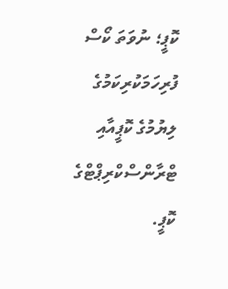ކޮޕީ؛ ނުވަތަ ކޯސް ފުރިހަމަކުރިކަމުގެ ލިޔުމުގެ ކޮޕީއާއި ޓްރާންސްކްރިޕްޓްގެ ކޮޕީ.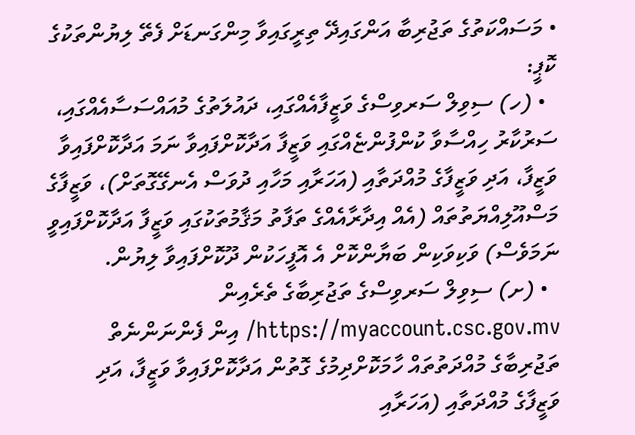• މަސައްކަތުގެ ތަޖުރިބާ އަންގައިދޭ ތިރީގައިވާ މިންގަނޑަށް ފެތޭ ލިޔުންތަކުގެ ކޮޕީ:
  • (ހ) ސިވިލް ސަރވިސްގެ ވަޒީފާއެއްގައި، ދައުލަތުގެ މުއައްސަސާއެއްގައި، ސަރުކާރު ހިއްސާވާ ކުންފުންޏެއްގައި ވަޒީފާ އަދާކޮށްފައިވާ ނަމަ އަދާކޮށްފައިވާ ވަޒީފާ، އަދި ވަޒީފާގެ މުއްދަތާއި (އަހަރާއި މަހާއި ދުވަސް އެނގޭގޮތަށް)، ވަޒީފާގެ މަސްއޫލިއްޔަތުތައް (އެއް އިދާރާއެއްގެ ތަފާތު މަޤާމުތަކުގައި ވަޒީފާ އަދާކޮށްފައިވީ ނަމަވެސް) ވަކިވަކިން ބަޔާންކޮށް އެ އޮފީހަކުން ދޫކޮށްފައިވާ ލިޔުން.
  • (ށ) ސިވިލް ސަރވިސްގެ ތަޖުރިބާގެ ތެރެއިން https://myaccount.csc.gov.mv/ އިން ފެންނަންނެތް ތަޖުރިބާގެ މުއްދަތުތައް ހާމަކޮށްދިމުގެ ގޮތުން އަދާކޮށްފައިވާ ވަޒީފާ، އަދި ވަޒީފާގެ މުއްދަތާއި (އަހަރާއި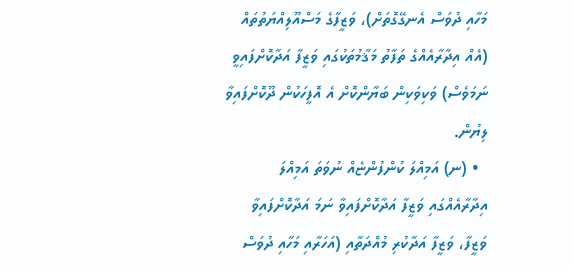މަހާއި ދުވަސް އެނގޭގޮތަށް)، ވަޒީފާގެ މަސްއޫލިއްޔަތުތައް (އެއް އިދާރާއެއްގެ ތަފާތު މަޤާމުތަކުގައި ވަޒީފާ އަދާކޮށްފައިވީ ނަމަވެސް) ވަކިވަކިން ބަޔާންކޮށް އެ އޮފީހަކުން ދޫކޮށްފައިވާ ލިޔުން.
  • (ނ) އަމިއްލަ ކުންފުންޏެއް ނުވަތަ އަމިއްލަ އިދާރާއެއްގައި ވަޒީފާ އަދާކޮށްފައިވާ ނަމަ އަދާކޮށްފައިވާ ވަޒީފާ، ވަޒީފާ އަދާކުރި މުއްދަތާއި (އަހަރާއި މަހާއި ދުވަސް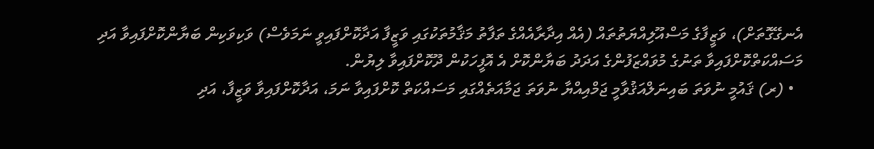އެނގޭގޮތަށް)، ވަޒީފާގެ މަސްއޫލިއްޔަތުތައް (އެއް އިދާރާއެއްގެ ތަފާތު މަޤާމުތަކުގައި ވަޒީފާ އަދާކޮށްފައިވީ ނަމަވެސް) ވަކިވަކިން ބަޔާންކޮށްފައިވާ އަދި މަސައްކަތްކޮށްފައިވާ ތަނުގެ މުވައްޒަފުންގެ އަދަދު ބަޔާންކޮށް އެ އޮފީހަކުން ދޫކޮށްފައިވާ ލިޔުން.
  • (ރ) ޤައުމީ ނުވަތަ ބައިނަލްއަޤުވާމީ ޖަމްއިއްޔާ ނުވަތަ ޖަމާއަތެއްގައި މަސައްކަތް ކޮށްފައިވާ ނަމަ، އަދާކޮށްފައިވާ ވަޒީފާ، އަދި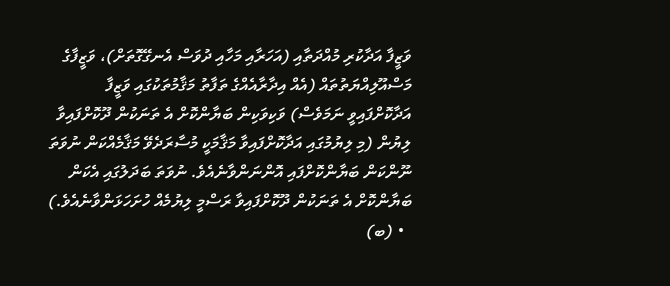ވަޒީފާ އަދާކުރި މުއްދަތާއި (އަހަރާއި މަހާއި ދުވަސް އެނގޭގޮތަށް)، ވަޒީފާގެ މަސްއޫލިއްޔަތުތައް (އެއް އިދާރާއެއްގެ ތަފާތު މަޤާމުތަކުގައި ވަޒީފާ އަދާކޮށްފައިވީ ނަމަވެސް) ވަކިވަކިން ބަޔާންކޮށް އެ ތަނަކުން ދޫކޮށްފައިވާ ލިޔުން (މި ލިޔުމުގައި އަދާކޮށްފައިވާ މަޤާމަކީ މުސާރަދެވޭ މަޤާމެއްކަން ނުވަތަ ނޫންކަން ބަޔާންކޮށްފައި އޮންނަންވާނެއެވެ. ނުވަތަ ބަދަލުގައި އެކަން ބަޔާންކޮށް އެ ތަނަކުން ދޫކޮށްފައިވާ ރަސްމީ ލިޔުމެއް ހުށަހަޅަންވާނެއެވެ.)
  • (ބ)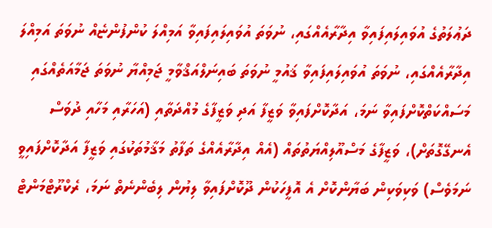ދަޢުލަތުގެ އުވައިލައިފައިވާ އިދާރާއެއްގައި، ނުވަތަ އުވައިލައިފައިވާ އަމިއްލަ ކުންފުންޏެއް ނުވަތަ އަމިއްލަ އިދާރާއެއްގައި، ނުވަތަ އުވައިލައިފައިވާ ޤައުމީ ނުވަތަ ބައިނަލްއަޤްވާމީ ޖަމިއްޔާ ނުވަތަ ޖަމާއަތެއްގައި މަސައްކަތްކޮށްފައިވާ ނަމަ، އަދާކޮށްފައިވާ ވަޒީފާ އަދި ވަޒީފާގެ މުއްދަތާއި (އަހަރާއި މަހާއި ދުވަސް އެނގޭގޮތަށް)، ވަޒީފާގެ މަސްއޫލިއްޔަތުތައް (އެއް އިދާރާއެއްގެ ތަފާތު މަޤާމުތަކުގައި ވަޒީފާ އަދާކޮށްފައިވީ ނަމަވެސް) ވަކިވަކިން ބަޔާންކޮށް އެ އޮފީހަކުން ދޫކޮށްފައިވާ ލިޔުން ލިބެންނެތް ނަމަ، ރެކްރޫޓްމަންޓް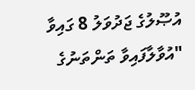އުޞޫލުގެ ޖަދުވަލު 8 ގައިވާ "އުވާލާފައިވާ ތަންތަނުގެ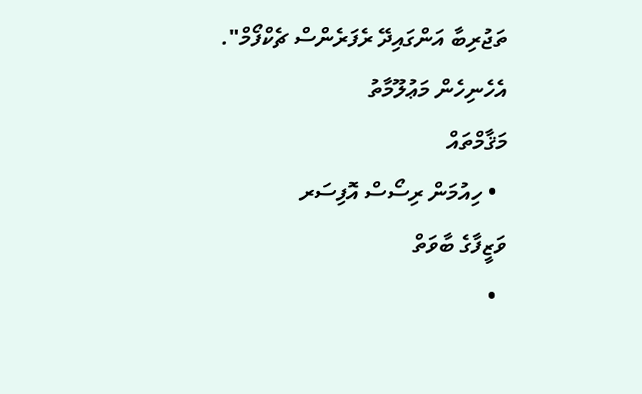ތަޖުރިބާ އަންގައިދޭ ރެފަރެންސް ޗެކްފޯމް".
އެހެނިހެން މަޢުލޫމާތު
މަޤާމްތައް
  • ހިއުމަން ރިސޯސް އޮފިސަރ
ވަޒީފާގެ ބާވަތް
  •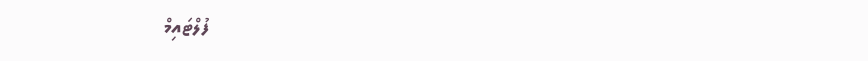ފުލްޓައިމް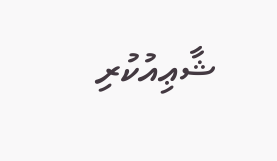ޝާޢިއުކުރި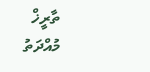ތާރީޚް
މުއްދަތު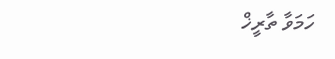ހަމަވާ ތާރީޚް